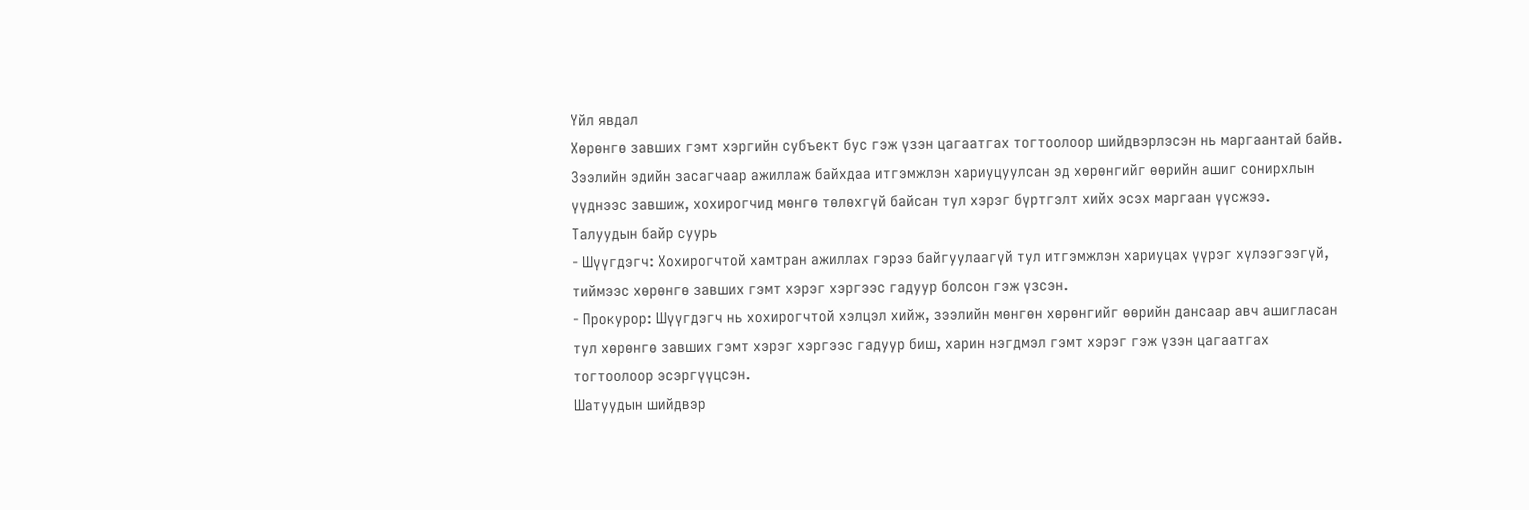Үйл явдал
Хөрөнгө завших гэмт хэргийн субъект бус гэж үзэн цагаатгах тогтоолоор шийдвэрлэсэн нь маргаантай байв. Зээлийн эдийн засагчаар ажиллаж байхдаа итгэмжлэн хариуцуулсан эд хөрөнгийг өөрийн ашиг сонирхлын үүднээс завшиж, хохирогчид мөнгө төлөхгүй байсан тул хэрэг бүртгэлт хийх эсэх маргаан үүсжээ.
Талуудын байр суурь
- Шүүгдэгч: Хохирогчтой хамтран ажиллах гэрээ байгуулаагүй тул итгэмжлэн хариуцах үүрэг хүлээгээгүй, тиймээс хөрөнгө завших гэмт хэрэг хэргээс гадуур болсон гэж үзсэн.
- Прокурор: Шүүгдэгч нь хохирогчтой хэлцэл хийж, зээлийн мөнгөн хөрөнгийг өөрийн дансаар авч ашигласан тул хөрөнгө завших гэмт хэрэг хэргээс гадуур биш, харин нэгдмэл гэмт хэрэг гэж үзэн цагаатгах тогтоолоор эсэргүүцсэн.
Шатуудын шийдвэр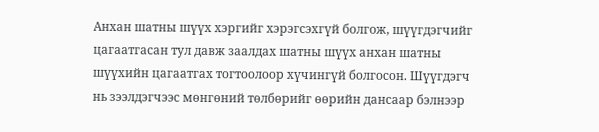Анхан шатны шүүх хэргийг хэрэгсэхгүй болгож, шүүгдэгчийг цагаатгасан тул давж заалдах шатны шүүх анхан шатны шүүхийн цагаатгах тогтоолоор хүчингүй болгосон. Шүүгдэгч нь зээлдэгчээс мөнгөний төлбөрийг өөрийн дансаар бэлнээр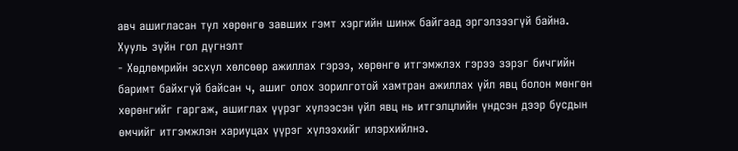авч ашигласан тул хөрөнгө завших гэмт хэргийн шинж байгаад эргэлзээгүй байна.
Хууль зүйн гол дүгнэлт
- Хөдлөмрийн эсхүл хөлсөөр ажиллах гэрээ, хөрөнгө итгэмжлэх гэрээ зэрэг бичгийн баримт байхгүй байсан ч, ашиг олох зорилготой хамтран ажиллах үйл явц болон мөнгөн хөрөнгийг гаргаж, ашиглах үүрэг хүлээсэн үйл явц нь итгэлцлийн үндсэн дээр бусдын өмчийг итгэмжлэн хариуцах үүрэг хүлээхийг илэрхийлнэ.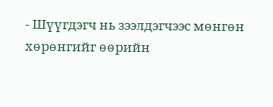- Шүүгдэгч нь зээлдэгчээс мөнгөн хөрөнгийг өөрийн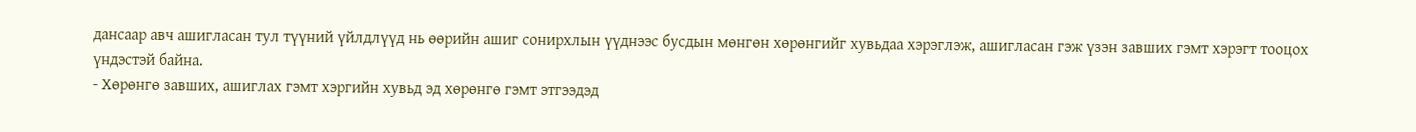дансаар авч ашигласан тул түүний үйлдлүүд нь өөрийн ашиг сонирхлын үүднээс бусдын мөнгөн хөрөнгийг хувьдаа хэрэглэж, ашигласан гэж үзэн завших гэмт хэрэгт тооцох үндэстэй байна.
- Хөрөнгө завших, ашиглах гэмт хэргийн хувьд эд хөрөнгө гэмт этгээдэд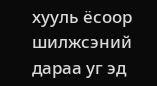хууль ёсоор шилжсэний дараа уг эд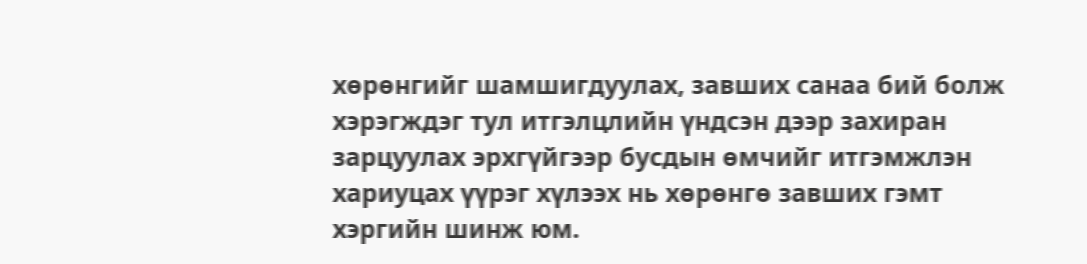хөрөнгийг шамшигдуулах, завших санаа бий болж хэрэгждэг тул итгэлцлийн үндсэн дээр захиран зарцуулах эрхгүйгээр бусдын өмчийг итгэмжлэн хариуцах үүрэг хүлээх нь хөрөнгө завших гэмт хэргийн шинж юм.